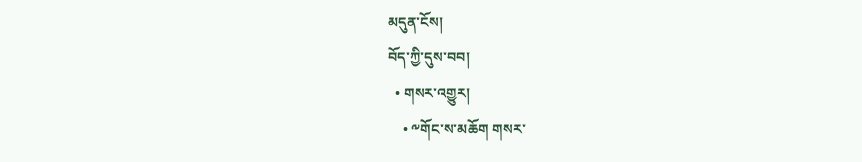མདུན་ངོས།
བོད་ཀྱི་དུས་བབ།
  • གསར་འགྱུར།
    • ༸གོང་ས་མཆོག གསར་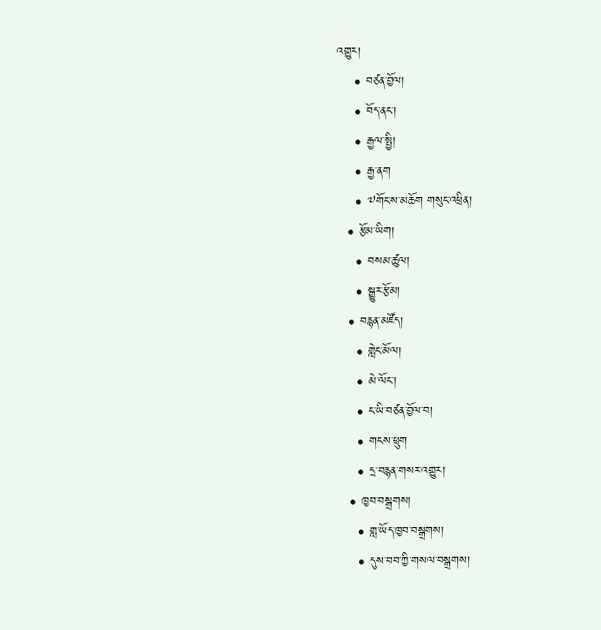འགྱུར།
    • བཙན་བྱོལ།
    • བོད་ནང་།
    • རྒྱལ་སྤྱི།
    • རྒྱ་ནག
    • ༧གོང་ས་མཆོག གསུང་འཕྲིན།
  • རྩོམ་ཡིག།
    • བསམ་ཚུལ།
    • སྒྱུར་རྩོམ།
  • བརྙན་མཛོད།
    • གླེང་མོལ།
    • མེ་ལོང་།
    • ང་ཡི་བཙན་བྱོལ་བ།
    • གངས་ཕྲུག
    • དྲ་བརྙན་གསར་འགྱུར།
  • ཁྱབ་བསྒྲགས།
    • གླ་ཡོད་ཁྱབ་བསྒྲགས།
    • དུས་བབ་ཀྱི་གསལ་བསྒྲགས།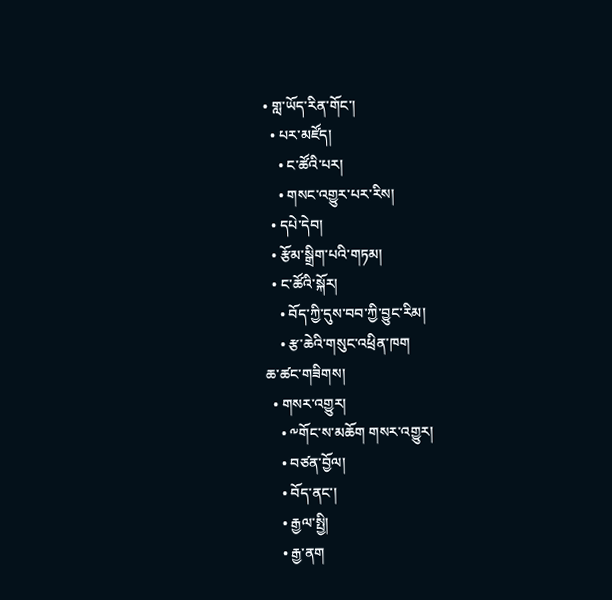• གླ་ཡོད་རིན་གོང་།
  • པར་མཛོད།
    • ང་ཚོའི་པར།
    • གསང་འགྱུར་པར་རིས།
  • དཔེ་དེབ།
  • རྩོམ་སྒྲིག་པའི་གཏམ།
  • ང་ཚོའི་སྐོར།
    • བོད་ཀྱི་དུས་བབ་ཀྱི་བྱུང་རིམ།
    • རྩ་ཆེའི་གསུང་འཕྲིན་ཁག
ཆ་ཚང་གཟིགས།
  • གསར་འགྱུར།
    • ༸གོང་ས་མཆོག གསར་འགྱུར།
    • བཙན་བྱོལ།
    • བོད་ནང་།
    • རྒྱལ་སྤྱི།
    • རྒྱ་ནག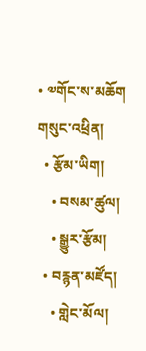• ༧གོང་ས་མཆོག གསུང་འཕྲིན།
  • རྩོམ་ཡིག།
    • བསམ་ཚུལ།
    • སྒྱུར་རྩོམ།
  • བརྙན་མཛོད།
    • གླེང་མོལ།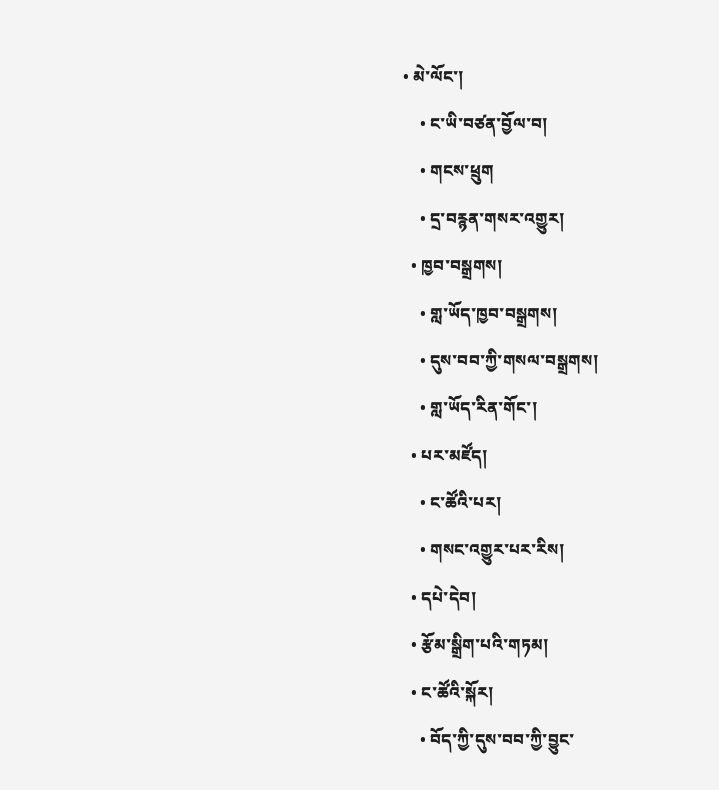• མེ་ལོང་།
    • ང་ཡི་བཙན་བྱོལ་བ།
    • གངས་ཕྲུག
    • དྲ་བརྙན་གསར་འགྱུར།
  • ཁྱབ་བསྒྲགས།
    • གླ་ཡོད་ཁྱབ་བསྒྲགས།
    • དུས་བབ་ཀྱི་གསལ་བསྒྲགས།
    • གླ་ཡོད་རིན་གོང་།
  • པར་མཛོད།
    • ང་ཚོའི་པར།
    • གསང་འགྱུར་པར་རིས།
  • དཔེ་དེབ།
  • རྩོམ་སྒྲིག་པའི་གཏམ།
  • ང་ཚོའི་སྐོར།
    • བོད་ཀྱི་དུས་བབ་ཀྱི་བྱུང་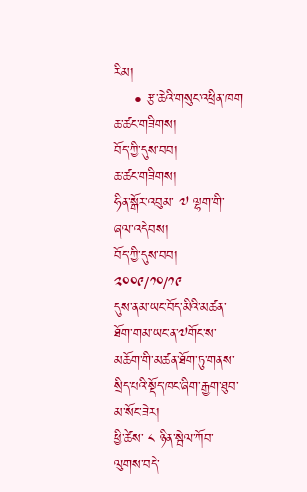རིམ།
    • རྩ་ཆེའི་གསུང་འཕྲིན་ཁག
ཆ་ཚང་གཟིགས།
བོད་ཀྱི་དུས་བབ།
ཆ་ཚང་གཟིགས།
ཧིན་སྒོར་འབུམ་ ༧ ལྷག་གི་ཞལ་འདེབས།
བོད་ཀྱི་དུས་བབ།
༢༠༠༩/༡༠/༡༩
དུས་ནམ་ཡང་བོད་མིའི་མཚན་ཐོག་གམ་ཡང་ན་༧གོང་ས་མཆོག་གི་མཚན་ཐོག་ཏུ་གནས་སྲིད་པའི་སྡོད་ཁང་ཞིག་རྒྱག་ཐུབ་མ་སོང་ཟེར།
ཕྱི་ཚེས་ ༨ ཉིན་སྦེལ་ཀོབ་ལུགས་བདེ་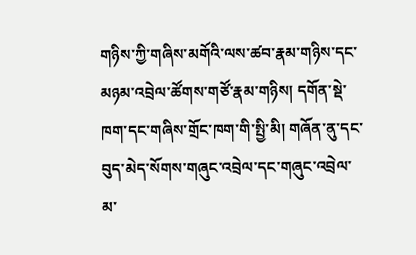གཉིས་ཀྱི་གཞིས་མགོའི་ལས་ཚབ་རྣམ་གཉིས་དང་མཉམ་འབྲེལ་ཚོགས་གཙོ་རྣམ་གཉིས། དགོན་སྡེ་ཁག་དང་གཞིས་གྲོང་ཁག་གི་སྤྱི་མི། གཞོན་ནུ་དང་བུད་མེད་སོགས་གཞུང་འབྲེལ་དང་གཞུང་འབྲེལ་མ་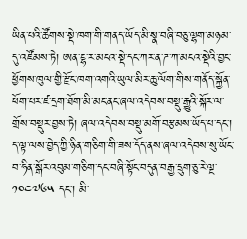ཡིན་པའི་ཚོགས་སྡེ་ཁག་གི་གནད་ཡོད་མི་སྣ་བཞི་བཅུ་ལྷག་མཉམ་ དུ་འཛོམས་ཏེ། ཨན་ངྷ་ར་མངའ་སྡེ་དང་ཀར་ན་ཌ་ཀ་མངའ་སྡེའི་བྱང་ཕྱོགས་ཁུལ་གྱི་རྫོང་ཁག་འགའི་ཡུལ་མིར་ཆུ་ལོག་གིས་གནོད་སྐྱོན་ཕོག་པར་ཛ་དྲག་ཐོག་མི་མང་ནང་ཞལ་འདེབས་བསྡུ་རྒྱུའི་སྐོར་ལ་ གྲོས་བསྡུར་བྱས་ཏེ། ཞལ་འདེབས་བསྡུ་མགོ་བརྩམས་ཡོད་པ་དང་། ད་ལྟ་ལས་བྱེད་ཀྱི་ཉིན་གཅིག་གི་ཟས་དོད་ནས་ཞལ་འདེབས་སུ་ཡོང་བ་ཧིན་སྒོར་འབུམ་གཅིག་དང་བཞི་སྟོང་བདུན་བརྒྱ་དྲུག་ཅུ་རེ་ལྔ་ ༡༠༤༧༦༥ དང་། མི་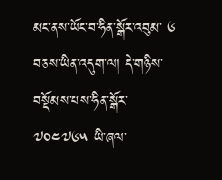མང་ནས་ཡོང་བ་ཧིན་སྒོར་འབུམ་ ༦ བཅས་ཡིན་འདུག་ལ། དེ་གཉིས་བསྡོམས་པས་ཧིན་སྒོར་ ༧༠༤༧༦༥ ཡི་ཞལ་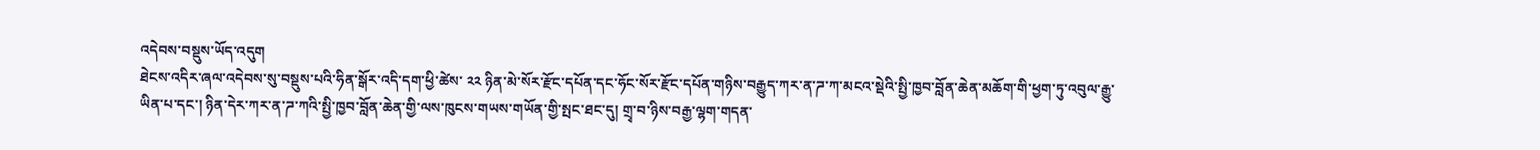འདེབས་བསྡུས་ཡོད་འདུག
ཐེངས་འདིར་ཞལ་འདེབས་སུ་བསྡུས་པའི་ཧིན་སྒོར་འདི་དག་ཕྱི་ཚེས་ ༢༢ ཉིན་མེ་སོར་རྫོང་དཔོན་དང་ཧོང་སོར་རྫོང་དཔོན་གཉིས་བརྒྱུད་ཀར་ན་ཌ་ཀ་མངའ་སྡེའི་སྤྱི་ཁྱབ་བློན་ཆེན་མཆོག་གི་ཕྱག་ཏུ་འབུལ་རྒྱུ་ཡིན་པ་དང་། ཉིན་དེར་ཀར་ན་ཌ་ཀའི་སྤྱི་ཁྱབ་བློན་ཆེན་གྱི་ལས་ཁུངས་གཡས་གཡོན་གྱི་སྤང་ཐང་དུ། གྲྭ་བ་ཉིས་བརྒྱ་ལྷག་གདན་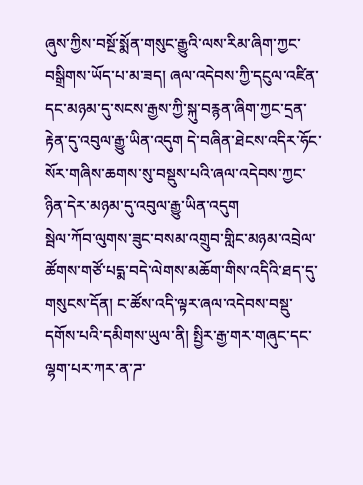ཞུས་ཀྱིས་བསྔོ་སྨོན་གསུང་རྒྱུའི་ལས་རིམ་ཞིག་ཀྱང་བསྒྲིགས་ཡོད་པ་མ་ཟད། ཞལ་འདེབས་ཀྱི་དངུལ་འཛིན་དང་མཉམ་དུ་སངས་རྒྱས་ཀྱི་སྐུ་བརྙན་ཞིག་ཀྱང་དྲན་རྟེན་དུ་འབུལ་རྒྱུ་ཡིན་འདུག དེ་བཞིན་ཐེངས་འདིར་ཧོང་སོར་གཞིས་ཆགས་སུ་བསྡུས་པའི་ཞལ་འདེབས་ཀྱང་ཉིན་དེར་མཉམ་དུ་འབུལ་རྒྱུ་ཡིན་འདུག
སྦེལ་ཀོབ་ལུགས་ཟུང་བསམ་འགྲུབ་གླིང་མཉམ་འབྲེལ་ཚོགས་གཙོ་པདྨ་བདེ་ལེགས་མཆོག་གིས་འདིའི་ཐད་དུ་གསུངས་དོན། ང་ཚོས་འདི་ལྟར་ཞལ་འདེབས་བསྡུ་དགོས་པའི་དམིགས་ཡུལ་ནི། སྤྱིར་རྒྱ་གར་གཞུང་དང་ལྷག་པར་ཀར་ན་ཌ་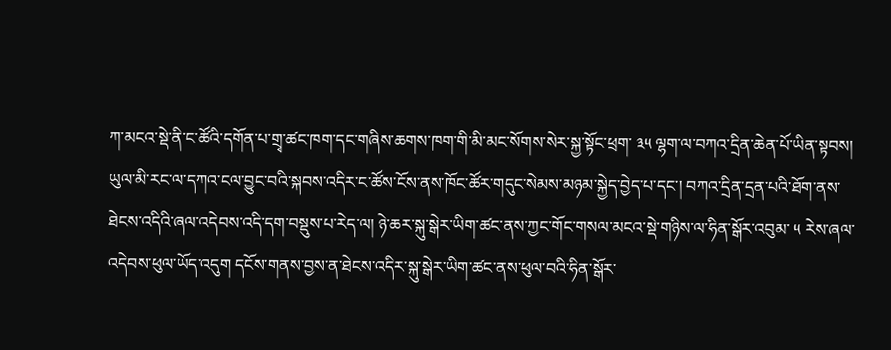ཀ་མངའ་སྡེ་ནི་ང་ཚོའི་དགོན་པ་གྲྭ་ཚང་ཁག་དང་གཞིས་ཆགས་ཁག་གི་མི་མང་སོགས་སེར་སྐྱ་སྟོང་ཕྲག་ ༣༥ ལྷག་ལ་བཀའ་དྲིན་ཆེན་པོ་ཡིན་སྟབས། ཡུལ་མི་རང་ལ་དཀའ་ངལ་བྱུང་བའི་སྐབས་འདིར་ང་ཚོས་ངོས་ནས་ཁོང་ཚོར་གདུང་སེམས་མཉམ་སྐྱེད་བྱེད་པ་དང་། བཀའ་དྲིན་དྲན་པའི་ཐོག་ནས་ཐེངས་འདིའི་ཞལ་འདེབས་འདི་དག་བསྡུས་པ་རེད་ལ། ཉེ་ཆར་སྐུ་སྒེར་ཡིག་ཚང་ནས་ཀྱང་གོང་གསལ་མངའ་སྡེ་གཉིས་ལ་ཧིན་སྒོར་འབུམ་ ༥ རེས་ཞལ་འདེབས་ཕུལ་ཡོད་འདུག དངོས་གནས་བྱས་ན་ཐེངས་འདིར་སྐུ་སྒེར་ཡིག་ཚང་ནས་ཕུལ་བའི་ཧིན་སྒོར་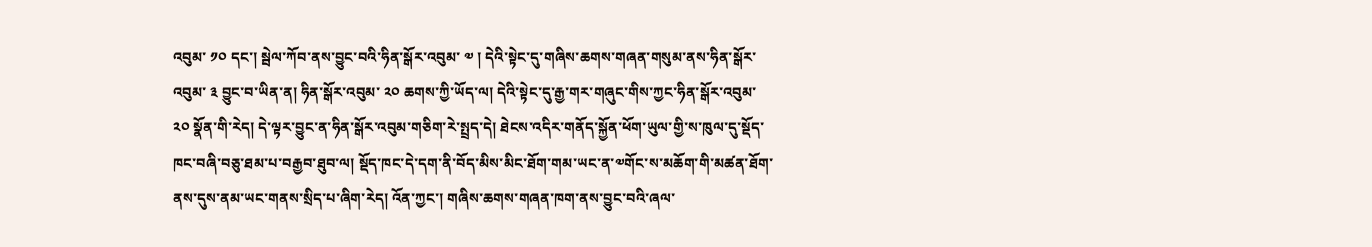འབུམ་ ༡༠ དང་། སྦེལ་ཀོབ་ནས་བྱུང་བའི་ཧིན་སྒོར་འབུམ་ ༧ ། དེའི་སྟེང་དུ་གཞིས་ཆགས་གཞན་གསུམ་ནས་ཧིན་སྒོར་འབུམ་ ༣ བྱུང་བ་ཡིན་ན། ཧིན་སྒོར་འབུམ་ ༢༠ ཆགས་ཀྱི་ཡོད་ལ། དེའི་སྟེང་དུ་རྒྱ་གར་གཞུང་གིས་ཀྱང་ཧིན་སྒོར་འབུམ་ ༢༠ སྣོན་གི་རེད། དེ་ལྟར་བྱུང་ན་ཧིན་སྒོར་འབུམ་གཅིག་རེ་སྤྲད་དེ། ཐེངས་འདིར་གནོད་སྐྱོན་ཕོག་ཡུལ་གྱི་ས་ཁུལ་དུ་སྡོད་ཁང་བཞི་བཅུ་ཐམ་པ་བརྒྱབ་ཐུབ་ལ། སྡོད་ཁང་དེ་དག་ནི་བོད་མིས་མིང་ཐོག་གམ་ཡང་ན་༧གོང་ས་མཆོག་གི་མཚན་ཐོག་ནས་དུས་ནམ་ཡང་གནས་སྲིད་པ་ཞིག་རེད། འོན་ཀྱང་། གཞིས་ཆགས་གཞན་ཁག་ནས་བྱུང་བའི་ཞལ་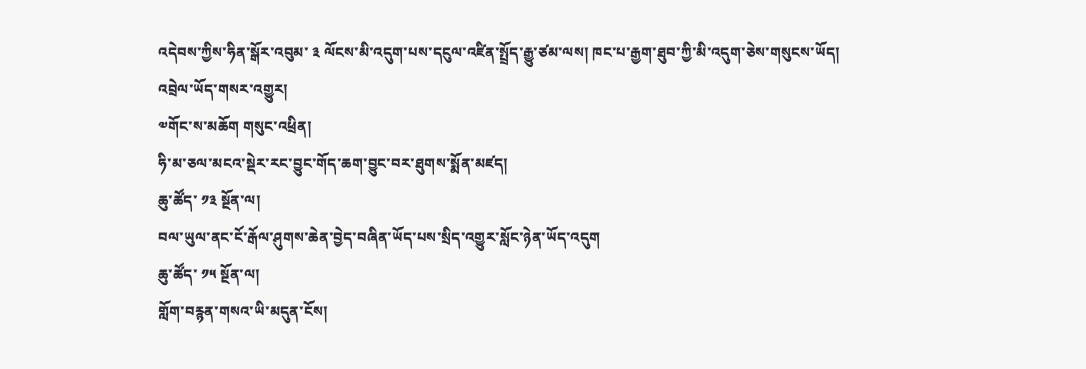འདེབས་ཀྱིས་ཧིན་སྒོར་འབུམ་ ༣ ལོངས་མི་འདུག་པས་དངུལ་འཛིན་སྤྲོད་རྒྱུ་ཙམ་ལས། ཁང་པ་རྒྱག་ཐུབ་ཀྱི་མི་འདུག་ཅེས་གསུངས་ཡོད།
འབྲེལ་ཡོད་གསར་འགྱུར།
༧གོང་ས་མཆོག གསུང་འཕྲིན།
ཧི་མ་ཅལ་མངའ་སྡེར་རང་བྱུང་གོད་ཆག་བྱུང་བར་ཐུགས་སྨོན་མཛད།
ཆུ་ཚོད་ ༡༣ སྔོན་ལ།
བལ་ཡུལ་ནང་ངོ་རྒོལ་ཤུགས་ཆེན་བྱེད་བཞིན་ཡོད་པས་སྲིད་འགྱུར་སློང་ཉེན་ཡོད་འདུག
ཆུ་ཚོད་ ༡༥ སྔོན་ལ།
གློག་བརྙན་གསའ་ཡི་མདུན་ངོས།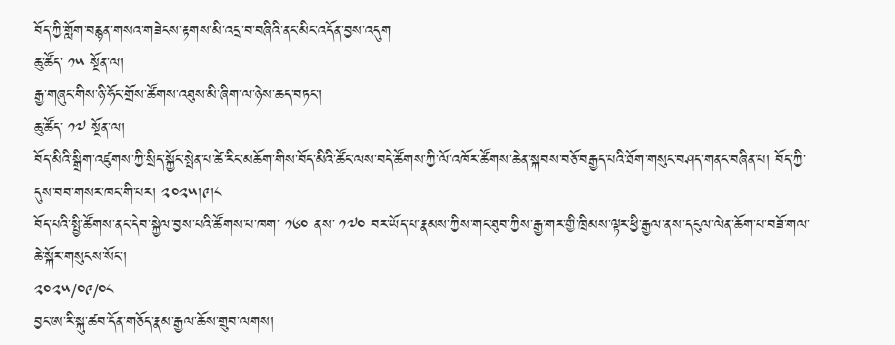བོད་ཀྱི་གློག་བརྙན་གསའ་གཟེངས་རྟགས་མི་འདྲ་བ་བཞིའི་ནང་མིང་འདོན་བྱས་འདུག
ཆུ་ཚོད་ ༡༥ སྔོན་ལ།
རྒྱ་གཞུང་གིས་ཉི་ཧོང་གྲོས་ཚོགས་འཐུས་མི་ཞིག་ལ་ཉེས་ཆད་བཏང་།
ཆུ་ཚོད་ ༡༧ སྔོན་ལ།
བོད་མིའི་སྒྲིག་འཛུགས་ཀྱི་སྲིད་སྐྱོང་སྤེན་པ་ཚེ་རིང་མཆོག་གིས་བོད་མིའི་ཚོང་ལས་བདེ་ཚོགས་ཀྱི་ལོ་འཁོར་ཚོགས་ཆེན་སྐབས་བཅོ་བརྒྱད་པའི་ཐོག་གསུང་བཤད་གནང་བཞིན་པ། བོད་ཀྱི་དུས་བབ་གསར་ཁང་གི་པར། ༢༠༢༥།༩།༨
བོད་པའི་སྤྱི་ཚོགས་ནང་དེབ་སྐྱེལ་བྱས་པའི་ཚོགས་པ་ཁག་ ༡༦༠ ནས་ ༡༧༠ བར་ཡོད་པ་རྣམས་ཀྱིས་གང་ཐུབ་ཀྱིས་རྒྱ་གར་གྱི་ཁྲིམས་ལྟར་ཕྱི་རྒྱལ་ནས་དངུལ་ལེན་ཆོག་པ་བཟོ་གལ་ཆེ་སྐོར་གསུངས་སོང་།
༢༠༢༥/༠༩/༠༨
བྱང་ཨ་རི་སྐུ་ཚབ་དོན་གཅོད་རྣམ་རྒྱལ་ཆོས་གྲུབ་ལགས།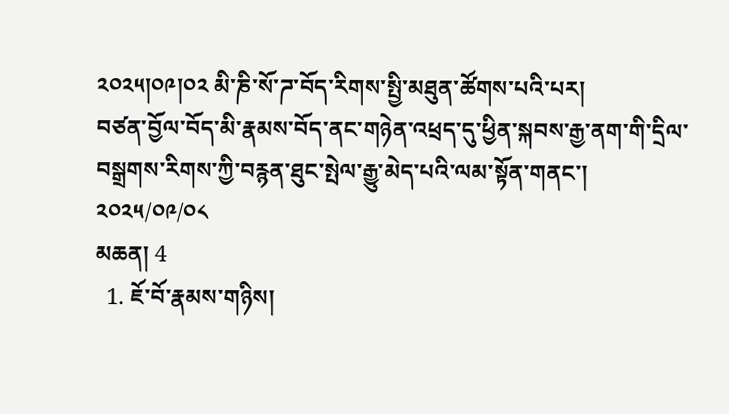༢༠༢༥།༠༩།༠༢ མི་ཎི་སོ་ཌ་བོད་རིགས་སྤྱི་མཐུན་ཚོགས་པའི་པར།
བཙན་བྱོལ་བོད་མི་རྣམས་བོད་ནང་གཉེན་འཕྲད་དུ་ཕྱིན་སྐབས་རྒྱ་ནག་གི་དྲིལ་བསྒྲགས་རིགས་ཀྱི་བརྙན་ཐུང་སྤེལ་རྒྱུ་མེད་པའི་ལམ་སྟོན་གནང་།
༢༠༢༥/༠༩/༠༨
མཆན། 4
  1. ཇོ་བོ་རྣམས་གཉིས།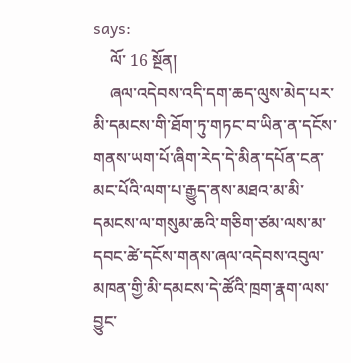says:
    ལོ་ 16 སྔོན།
    ཞལ་འདེབས་འདི་དག་ཆད་ལུས་མེད་པར་མི་དམངས་གི་ཐོག་ཏུ་གཏང་བ་ཡིན་ན་དངོས་གནས་ཡག་པོ་ཞིག་རེད་དེ་མིན་དཔོན་ངན་མང་པོའི་ལག་པ་རྒྱུད་ནས་མཐའ་མ་མི་དམངས་ལ་གསུམ་ཆའི་གཅིག་ཙམ་ལས་མ་དབང་ཚེ་དངོས་གནས་ཞལ་འདེབས་འབུལ་མཁན་གྱི་མི་དམངས་དེ་ཚོའི་ཁྲག་རྣག་ལས་བྱུང་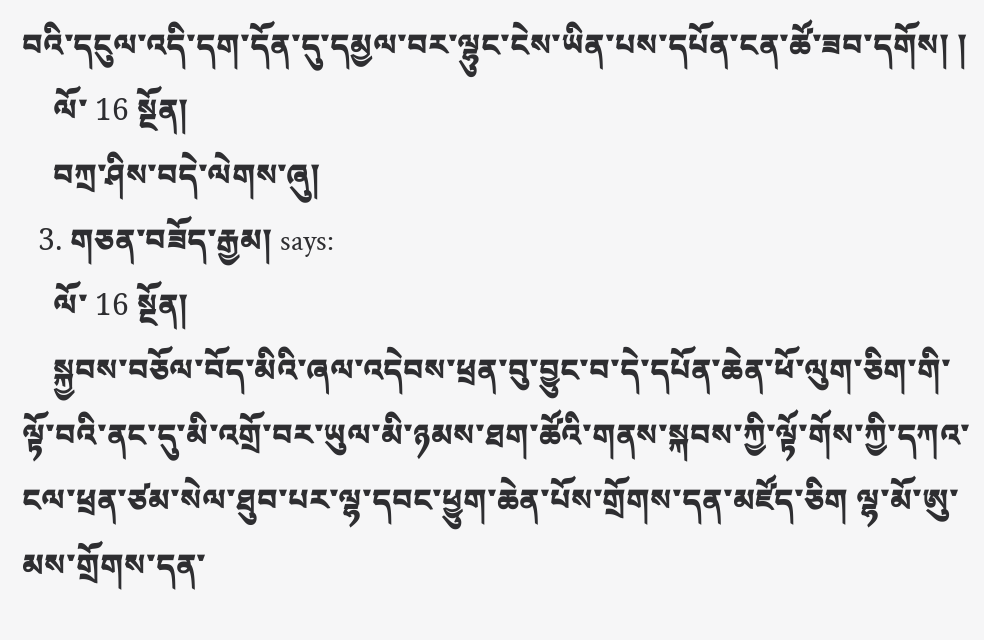བའི་དངུལ་འདི་དག་དོན་དུ་དམྱལ་བར་ལྷུང་ངེས་ཡིན་པས་དཔོན་ངན་ཚོ་ཟབ་དགོས། །
    ལོ་ 16 སྔོན།
    བཀྲ་ཤིས་བདེ་ལེགས་ཞུ།
  3. གཅན་བཟོད་རྒྱམ། says:
    ལོ་ 16 སྔོན།
    སྐྱབས་བཅོལ་བོད་མིའི་ཞལ་འདེབས་ཕྲན་བུ་བྱུང་བ་དེ་དཔོན་ཆེན་ཕོ་ལུག་ཅིག་གི་ལྟོ་བའི་ནང་དུ་མི་འགྲོ་བར་ཡུལ་མི་ཉམས་ཐག་ཚོའི་གནས་སྐབས་ཀྱི་ལྟོ་གོས་ཀྱི་དཀའ་ངལ་ཕྲན་ཙམ་སེལ་ཐུབ་པར་ལྷ་དབང་ཕྱུག་ཆེན་པོས་གྲོགས་དན་མཛོད་ཅིག ལྷ་མོ་ཨུ་མས་གྲོགས་དན་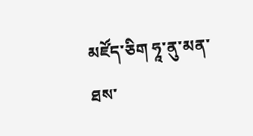མཛོད་ཅིག ཧཱ་ནུ་མན་ཐས་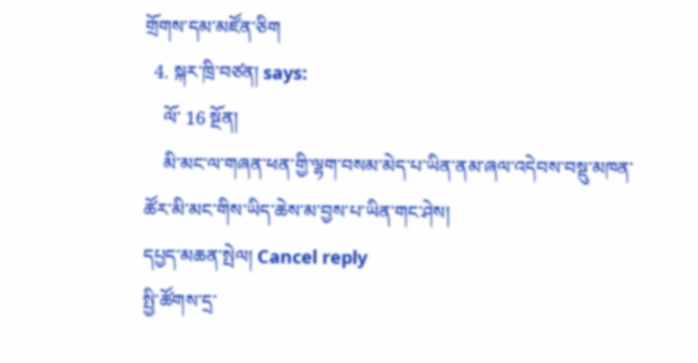གྲོགས་དམ་མཛོན་ཅིག
  4. སྐར་ཁྲི་བཙན། says:
    ལོ་ 16 སྔོན།
    མི་མང་ལ་གཞན་ཕན་གྱི་ལྷག་བསམ་མེད་པ་ཡིན་ནམ་ཞལ་འདེབས་བསྡུ་མཁན་ཚོར་མི་མང་གིས་ཡིད་ཆེས་མ་བྱས་པ་ཡིན་གང་ཤེས།
དཔྱད་མཆན་སྤེལ། Cancel reply
སྤྱི་ཚོགས་དྲ་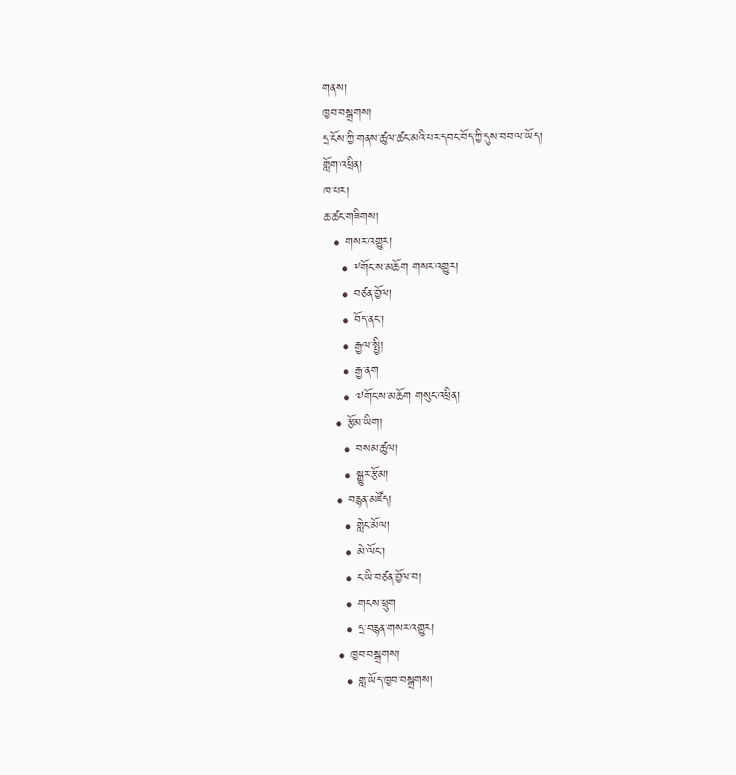གནས།
ཁྱབ་བསྒྲགས།
དྲ་ངོས་ཀྱི་གནས་ཚུལ་ཚང་མའི་པར་དབང་བོད་ཀྱི་དུས་བབ་ལ་ཡོད།
གློག་འཕྲིན།
ཁ་པར།
ཆ་ཚང་གཟིགས།
  • གསར་འགྱུར།
    • ༸གོང་ས་མཆོག གསར་འགྱུར།
    • བཙན་བྱོལ།
    • བོད་ནང་།
    • རྒྱལ་སྤྱི།
    • རྒྱ་ནག
    • ༧གོང་ས་མཆོག གསུང་འཕྲིན།
  • རྩོམ་ཡིག།
    • བསམ་ཚུལ།
    • སྒྱུར་རྩོམ།
  • བརྙན་མཛོད།
    • གླེང་མོལ།
    • མེ་ལོང་།
    • ང་ཡི་བཙན་བྱོལ་བ།
    • གངས་ཕྲུག
    • དྲ་བརྙན་གསར་འགྱུར།
  • ཁྱབ་བསྒྲགས།
    • གླ་ཡོད་ཁྱབ་བསྒྲགས།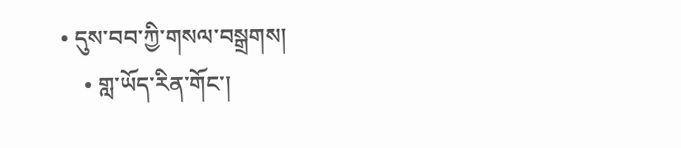• དུས་བབ་ཀྱི་གསལ་བསྒྲགས།
    • གླ་ཡོད་རིན་གོང་།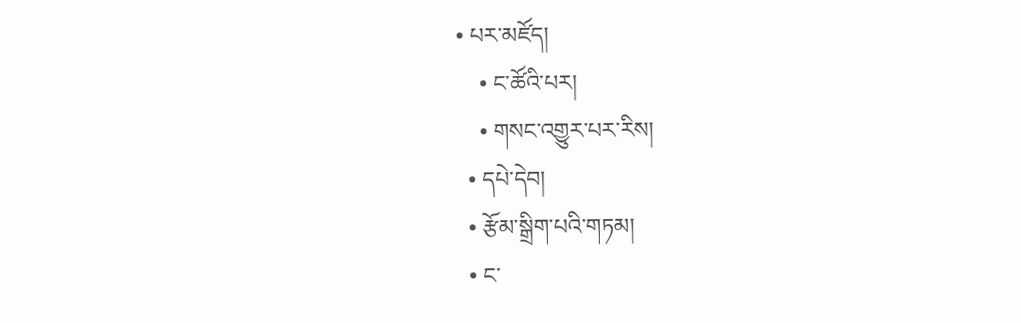• པར་མཛོད།
    • ང་ཚོའི་པར།
    • གསང་འགྱུར་པར་རིས།
  • དཔེ་དེབ།
  • རྩོམ་སྒྲིག་པའི་གཏམ།
  • ང་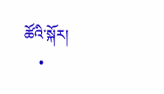ཚོའི་སྐོར།
    •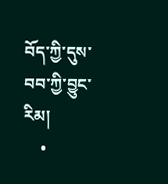བོད་ཀྱི་དུས་བབ་ཀྱི་བྱུང་རིམ།
    •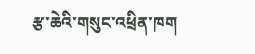རྩ་ཆེའི་གསུང་འཕྲིན་ཁག